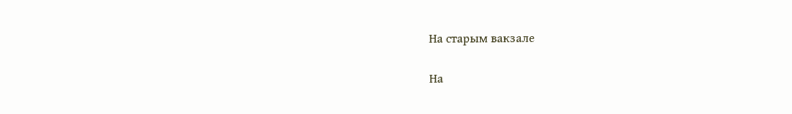На старым вакзале

На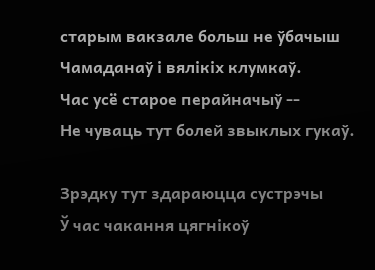старым вакзале больш не ўбачыш
Чамаданаў і вялікіх клумкаў.
Час усё старое перайначыў --
Не чуваць тут болей звыклых гукаў.

Зрэдку тут здараюцца сустрэчы
Ў час чакання цягнікоў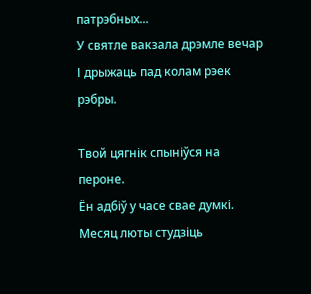патрэбных...
У святле вакзала дрэмле вечар
І дрыжаць пад колам рэек рэбры.

Твой цягнік спыніўся на пероне.
Ён адбіў у часе свае думкі.
Месяц люты студзіць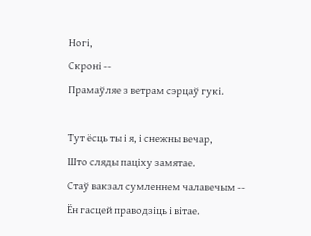Ногі,
Скроні --
Прамаўляе з ветрам сэрцаў гукі.

Тут ёсць ты і я, і снежны вечар,
Што сляды паціху замятае.
Стаў вакзал сумленнем чалавечым --
Ён гасцей праводзіць і вітае.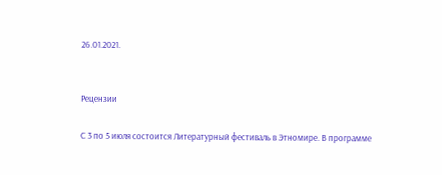26.01.2021.


Рецензии

С 3 по 5 июля состоится Литературный фестиваль в Этномире. В программе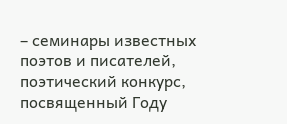– семинары известных поэтов и писателей, поэтический конкурс, посвященный Году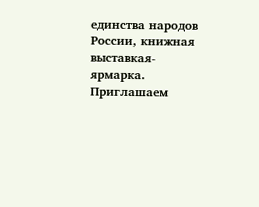единства народов России, книжная выставкая-ярмарка. Приглашаем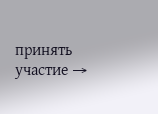принять участие →